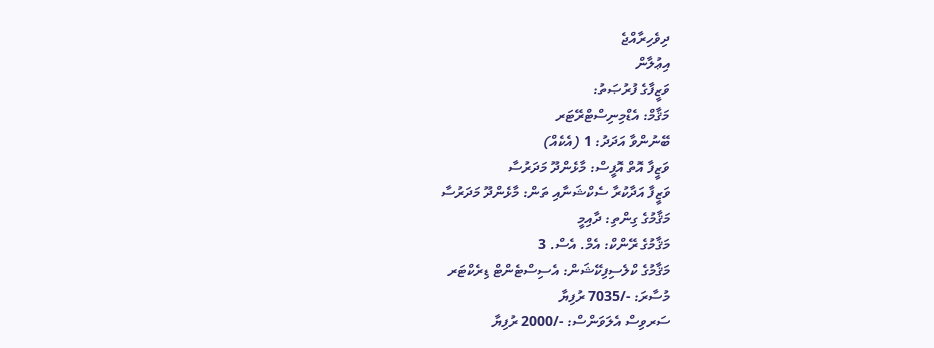ދިވެހިރާއްޖެ
އިޢުލާން
ވަޒީފާގެ ފުރުޞަތު:
މަޤާމް: އެޑްމިނިސްޓްރޭޓަރ
ބޭނުންވާ އަދަދު: 1 (އެކެއް)
ވަޒީފާ އޮތް އޮފީސް: މާޅެންދޫ މަދަރުސާ
ވަޒީފާ އަދާކުރާ ސެކްޝަނާއި ތަން: މާޅެންދޫ މަދަރުސާ
މަޤާމުގެ ގިންތި: ދާއިމީ
މަޤާމުގެ ރޭންކް: އެމް. އެސް. 3
މަޤާމުގެ ކްލެސިފިކޭޝަން: އެސިސްޓެންޓް ޑިރެކްޓަރ
މުސާރަ: -/7035 ރުފިޔާ
ސަރވިސް އެލަވަންސް: -/2000 ރުފިޔާ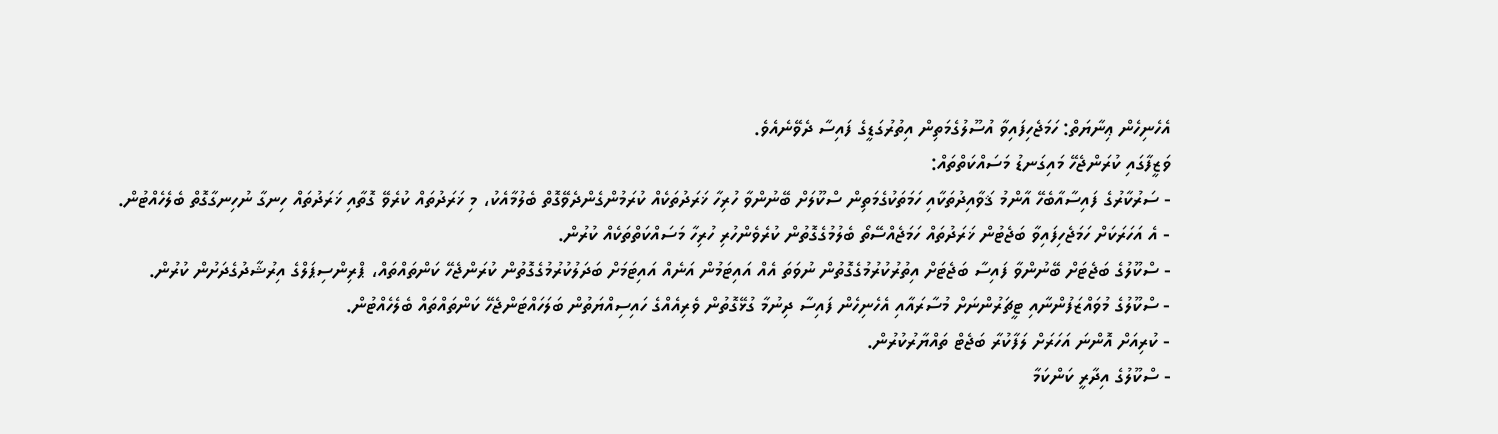އެހެނިހެން ޢިނާޔަތް: ހަމަޖެހިފައިވާ އުސޫލުގެމަތިން އިތުރުގަޑީގެ ފައިސާ ދެވޭނެއެވެ.
ވަޒީފާގައި ކުރަންޖެހޭ މައިގަނޑު މަސައްކަތްތައް:
- ސަރުކާރުގެ ފައިސާއާބެހޭ އާންމު ޤަވާއިދުތަކާއި ހަމަތަކުގެމަތިން ސްކޫލަށް ބޭނުންވާ ހުރިހާ ޚަރަދުތަކެއް ކުރަމުންގެންދެވޭގޮތް ބެލުމާއެކު، މި ޚަރަދުތައް ކުރެވޭ ގޮތާއި ޚަރަދުތައް ހިނގާ ނުހިނގާގޮތް ބެލެހެއްޓުން.
- އެ އަހަރަކަށް ހަމަޖެހިފައިވާ ބަޖެޓުން ޚަރަދުތައް ހަމަޖެއްސޭތޯ ބެލުމުގެގޮތުން ކުރެވެންހުރި ހުރިހާ މަސައްކަތްތަކެއް ކުރުން.
- ސްކޫލުގެ ބަޖެޓަށް ބޭނުންވާ ފައިސާ ބަޖެޓަށް އިތުރުކުރުމުގެގޮތުން ނުވަތަ އެއް އައިޓަމުން އަނެއް އައިޓަމަށް ބަދަލުކުރުމުގެގޮތުން ކުރަންޖެހޭ ކަންތައްތައް، ޕްރިންސިޕަލްގެ އިރުޝާދުގެދަށުން ކުރުން.
- ސްކޫލުގެ މުވައްޒަފުންނާއި ޓީޗަރުންނަށް މުސާރައާއި އެހެނިހެން ފައިސާ ދިނުމާ ގުޅޭގޮތުން ވެރިއެއްގެ ހައިސިއްޔަތުން ބަލަހައްޓަންޖެހޭ ކަންތައްތައް ބެލެހެއްޓުން.
- ކުރިއަށް އޮންނަ އަހަރަށް ލަފާކުރާ ބަޖެޓް ތައްޔާރުކުރުން.
- ސްކޫލުގެ އިދާރީ ކަންކަމާ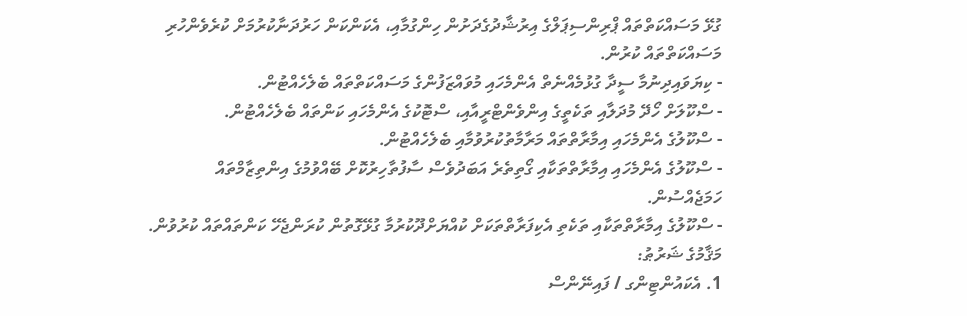ގުޅޭ މަސައްކަތްތައް ޕްރިންސިޕަލްގެ އިރުޝާދުގެދަށުން ހިންގުމާއި، އެކަންކަން ހަރުދަނާކުރުމަށް ކުރެވެންހުރި މަސައްކަތްތައް ކުރުން.
- ކިޔަވައިދިނުމާ ސީދާ ގުޅުމެއްނެތް އެންމެހައި މުވައްޒަފުންގެ މަސައްކަތްތައް ބެލެހެއްޓުން.
- ސްކޫލަށް ހޯދޭ މުދަލާއި ތަކެތީގެ އިންވެންޓްރީއާއި، ސްޓޮކުގެ އެންމެހައި ކަންތައް ބެލެހެއްޓުން.
- ސްކޫލުގެ އެންމެހައި އިމާރާތްތައް މަރާމާތުކުރުވުމާއި ބެލެހެއްޓުން.
- ސްކޫލުގެ އެންމެހައި އިމާރާތްތަކާއި ގޯތިތެރެ އަބަދުވެސް ސާފުތާހިރުކޮށް ބޭއްވުމުގެ އިންތިޒާމްތައް ހަމަޖެއްސުން.
- ސްކޫލުގެ އިމާރާތްތަކާއި ތަކެތި އެކިފަރާތްތަކަށް ކުއްޔަށްދޫކުރުމާ ގުޅޭގޮތުން ކުރަންޖެހޭ ކަންތައްތައް ކުރުވުން.
މަޤާމުގެ ޝަރުޠު:
1. އެކައުންޓިންގ / ފައިނޭންސް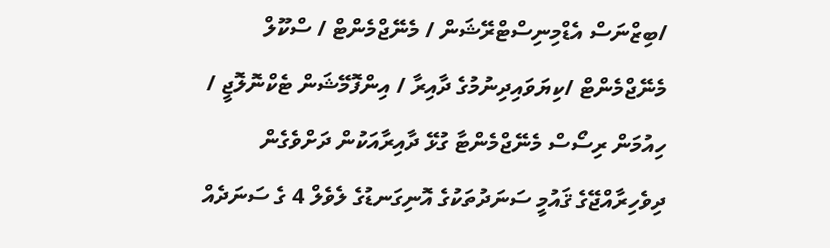/ބިޒްނަސް އެޑްމިނިސްޓްރޭޝަން / މެނޭޖްމެންޓް / ސްކޫލް މެނޭޖްމެންޓް /ކިޔަވައިދިނުމުގެ ދާއިރާ / އިންފޮމޭޝަން ޓެކްނޮލޮޖީ / ހިއުމަން ރިސޯސް މެނޭޖްމެންޓާ ގުޅޭ ދާއިރާއަކުން ދަށްވެގެން ދިވެހިރާއްޖޭގެ ޤައުމީ ސަނަދުތަކުގެ އޮނިގަނޑުގެ ލެވެލް 4 ގެ ސަނަދެއް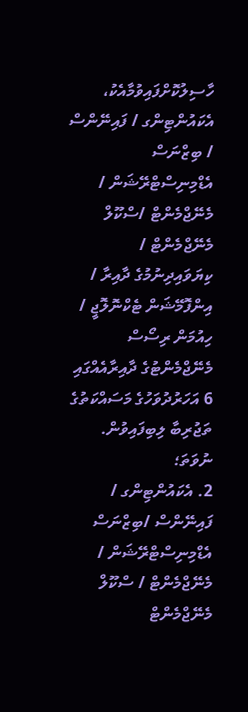ހާސިލުކޮށްފައިވުމާއެކު، އެކައުންޓިންގ / ފައިނޭންސް / ބިޒްނަސް އެޑްމިނިސްޓްރޭޝަން / މެނޭޖްމެންޓް /ސްކޫލް މެނޭޖްމެންޓް / ކިޔަވައިދިނުމުގެ ދާއިރާ / އިންފޮމޭޝަން ޓެކްނޮލޮޖީ / ހިއުމަން ރިސޯސް މެނޭޖްމެންޓުގެ ދާއިރާއެއްގައި 6 އަހަރުދުވަހުގެ މަސައްކަތުގެ ތަޖުރިބާ ލިބިފައިވުން. ނުވަތަ؛
2. އެކައުންޓިންގ / ފައިނޭންސް /ބިޒްނަސް އެޑްމިނިސްޓްރޭޝަން / މެނޭޖްމެންޓް / ސްކޫލް މެނޭޖްމެންޓް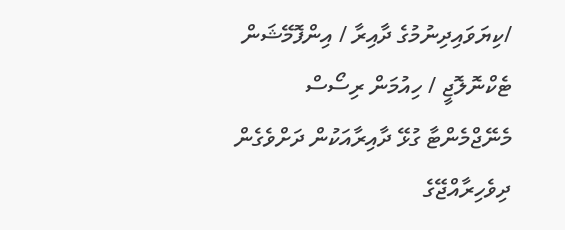/ކިޔަވައިދިނުމުގެ ދާއިރާ / އިންފޮމޭޝަން ޓެކްނޮލޮޖީ / ހިއުމަން ރިސޯސް މެނޭޖްމެންޓާ ގުޅޭ ދާއިރާއަކުން ދަށްވެގެން ދިވެހިރާއްޖޭގެ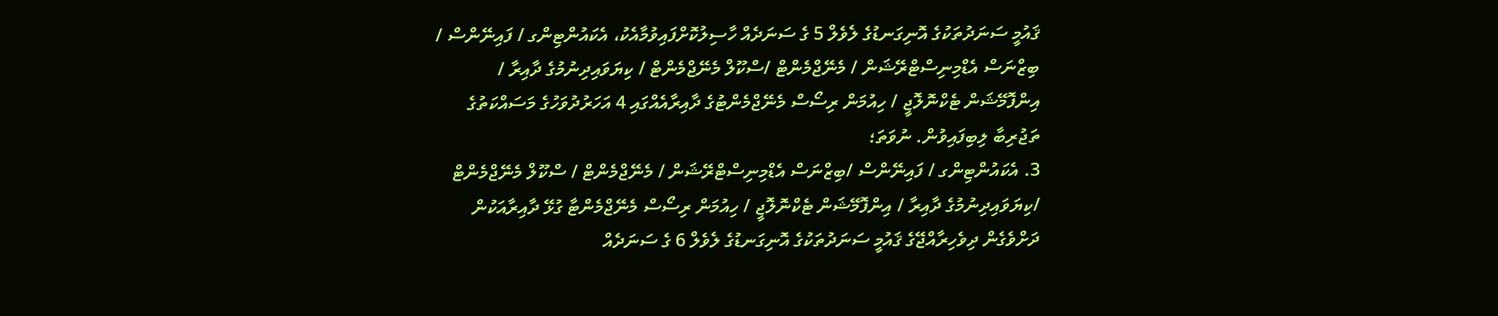ޤައުމީ ސަނަދުތަކުގެ އޮނިގަނޑުގެ ލެވެލް 5 ގެ ސަނަދެއް ހާސިލުކޮށްފައިވުމާއެކު، އެކައުންޓިންގ / ފައިނޭންސް / ބިޒްނަސް އެޑްމިނިސްޓްރޭޝަން / މެނޭޖްމެންޓް /ސްކޫލް މެނޭޖްމެންޓް / ކިޔަވައިދިނުމުގެ ދާއިރާ / އިންފޮމޭޝަން ޓެކްނޮލޮޖީ / ހިއުމަން ރިސޯސް މެނޭޖްމެންޓުގެ ދާއިރާއެއްގައި 4 އަހަރުދުވަހުގެ މަސައްކަތުގެ ތަޖުރިބާ ލިބިފައިވުން. ނުވަތަ؛
3. އެކައުންޓިންގ / ފައިނޭންސް /ބިޒްނަސް އެޑްމިނިސްޓްރޭޝަން / މެނޭޖްމެންޓް / ސްކޫލް މެނޭޖްމެންޓް /ކިޔަވައިދިނުމުގެ ދާއިރާ / އިންފޮމޭޝަން ޓެކްނޮލޮޖީ / ހިއުމަން ރިސޯސް މެނޭޖްމެންޓާ ގުޅޭ ދާއިރާއަކުން ދަށްވެގެން ދިވެހިރާއްޖޭގެ ޤައުމީ ސަނަދުތަކުގެ އޮނިގަނޑުގެ ލެވެލް 6 ގެ ސަނަދެއް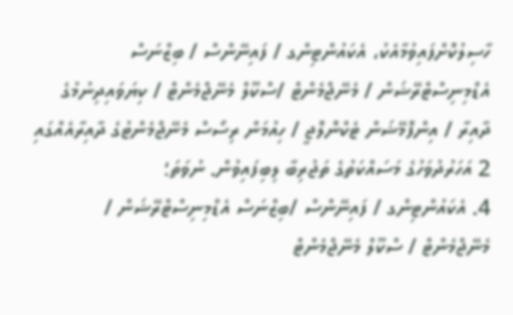ހާސިލުކޮށްފައިވުމާއެކު، އެކައުންޓިންގ / ފައިނޭންސް / ބިޒްނަސް އެޑްމިނިސްޓްރޭޝަން / މެނޭޖްމެންޓް /ސްކޫލް މެނޭޖްމެންޓް / ކިޔަވައިދިނުމުގެ ދާއިރާ / އިންފޮމޭޝަން ޓެކްނޮލޮޖީ / ހިއުމަން ރިސޯސް މެނޭޖްމެންޓުގެ ދާއިރާއެއްގައި 2 އަހަރުދުވަހުގެ މަސައްކަތުގެ ތަޖުރިބާ ލިބިފައިވުން. ނުވަތަ؛
4. އެކައުންޓިންގ / ފައިނޭންސް /ބިޒްނަސް އެޑްމިނިސްޓްރޭޝަން / މެނޭޖްމެންޓް / ސްކޫލް މެނޭޖްމެންޓް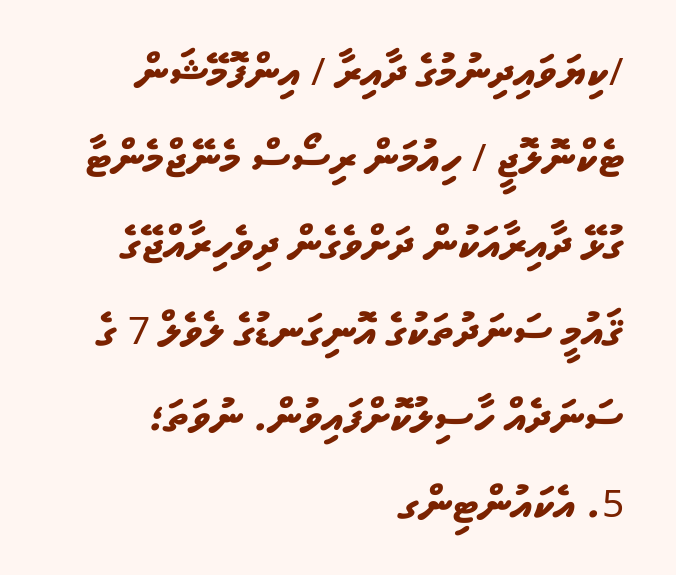/ކިޔަވައިދިނުމުގެ ދާއިރާ / އިންފޮމޭޝަން ޓެކްނޮލޮޖީ / ހިއުމަން ރިސޯސް މެނޭޖްމެންޓާ ގުޅޭ ދާއިރާއަކުން ދަށްވެގެން ދިވެހިރާއްޖޭގެ ޤައުމީ ސަނަދުތަކުގެ އޮނިގަނޑުގެ ލެވެލް 7 ގެ ސަނަދެއް ހާސިލުކޮށްފައިވުން. ނުވަތަ؛
5. އެކައުންޓިންގ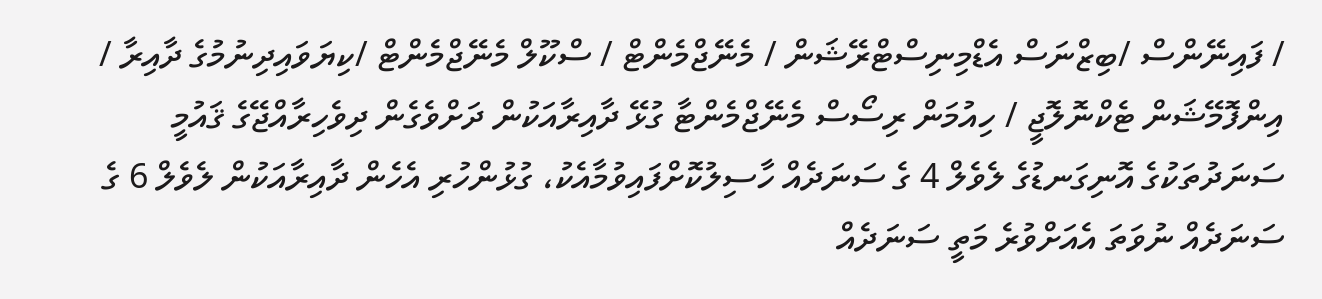/ ފައިނޭންސް /ބިޒްނަސް އެޑްމިނިސްޓްރޭޝަން / މެނޭޖްމެންޓް / ސްކޫލް މެނޭޖްމެންޓް /ކިޔަވައިދިނުމުގެ ދާއިރާ / އިންފޮމޭޝަން ޓެކްނޮލޮޖީ / ހިއުމަން ރިސޯސް މެނޭޖްމެންޓާ ގުޅޭ ދާއިރާއަކުން ދަށްވެގެން ދިވެހިރާއްޖޭގެ ޤައުމީ ސަނަދުތަކުގެ އޮނިގަނޑުގެ ލެވެލް 4 ގެ ސަނަދެއް ހާސިލުކޮށްފައިވުމާއެކު، ގުޅުންހުރި އެހެން ދާއިރާއަކުން ލެވެލް 6 ގެ ސަނަދެއް ނުވަތަ އެއަށްވުރެ މަތީ ސަނަދެއް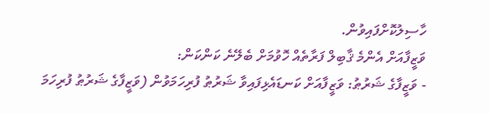ހާސިލުކޮށްފައިވުން.
ވަޒީފާއަށް އެންމެ ޤާބިލް ފަރާތެއް ހޮވުމަށް ބެލޭނެ ކަންކަން:
- ވަޒީފާގެ ޝަރުޠު: ވަޒީފާއަށް ކަނޑައެޅިފައިވާ ޝަރުޠު ފުރިހަމަވުން (ވަޒީފާގެ ޝަރުޠު ފުރިހަމަ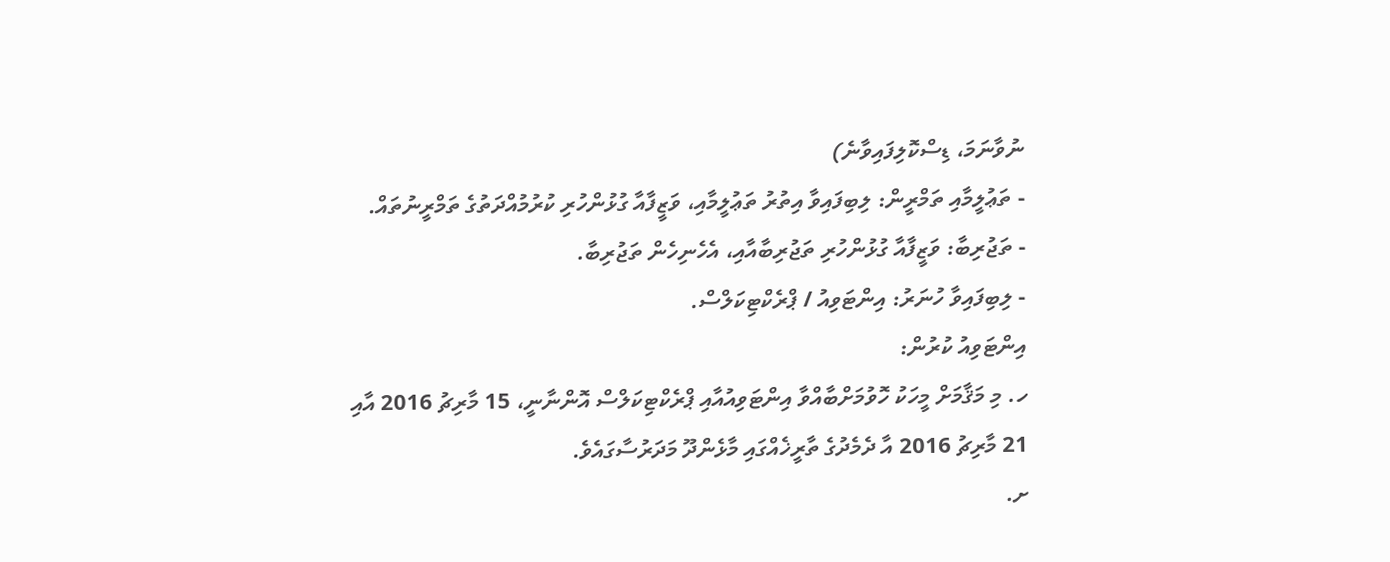ނުވާނަމަ، ޑިސްކޮލިފައިވާނެ)
- ތަޢުލީމާއި ތަމްރީން: ލިބިފައިވާ އިތުރު ތަޢުލީމާއި، ވަޒީފާއާ ގުޅުންހުރި ކުރުމުއްދަތުގެ ތަމްރީނުތައް.
- ތަޖުރިބާ: ވަޒީފާއާ ގުޅުންހުރި ތަޖުރިބާއާއި، އެހެނިހެން ތަޖުރިބާ.
- ލިބިފައިވާ ހުނަރު: އިންޓަވިއު / ޕްރެކްޓިކަލްސް.
އިންޓަވިއު ކުރުން:
ހ. މި މަޤާމަށް މީހަކު ހޮވުމަށްބާއްވާ އިންޓަވިއުއާއި ޕްރެކްޓިކަލްސް އޮންނާނީ، 15 މާރިޗު 2016 އާއި 21 މާރިޗު 2016 އާ ދެމެދުގެ ތާރީޚެއްގައި މާޅެންދޫ މަދަރުސާގައެވެ.
ށ.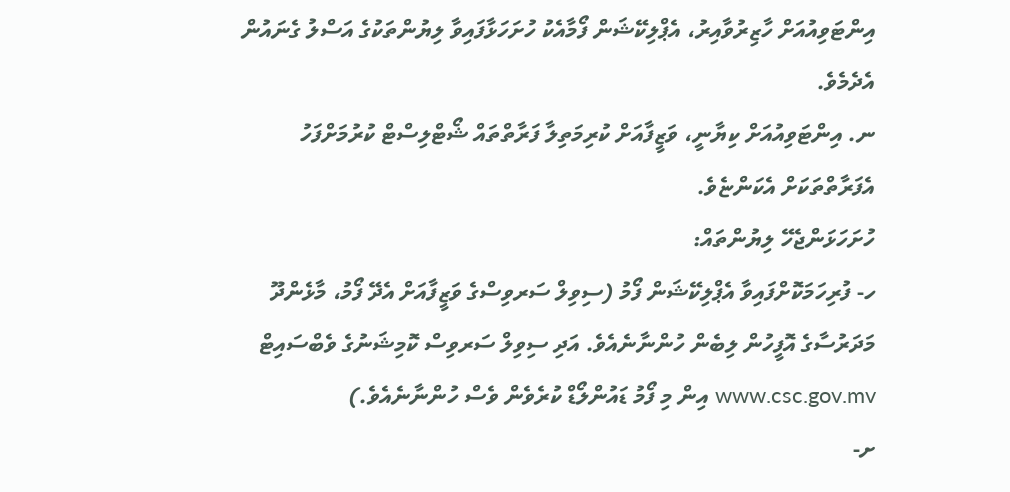އިންޓަވިއުއަށް ހާޒިރުވާއިރު، އެޕްލިކޭޝަން ފޯމާއެކު ހުށަހަޅާފައިވާ ލިޔުންތަކުގެ އަސްލު ގެނައުން އެދެމެވެ.
ނ. އިންޓަވިއުއަށް ކިޔާނީ، ވަޒީފާއަށް ކުރިމަތިލާ ފަރާތްތައް ޝޯޓްލިސްޓް ކުރުމަށްފަހު އެފަރާތްތަކަށް އެކަންޏެވެ.
ހުށަހަޅަންޖެހޭ ލިޔުންތައް:
ހ- ފުރިހަމަކޮށްފައިވާ އެޕްލިކޭޝަން ފޯމު (ސިވިލް ސަރވިސްގެ ވަޒީފާއަށް އެދޭ ފޯމު، މާޅެންދޫ މަދަރުސާގެ އޮފީހުން ލިބެން ހުންނާނެއެވެ. އަދި ސިވިލް ސަރވިސް ކޮމިޝަނުގެ ވެބްސައިޓް www.csc.gov.mv އިން މި ފޯމު ޑައުންލޯޑް ކުރެވެން ވެސް ހުންނާނެއެވެ.)
ށ-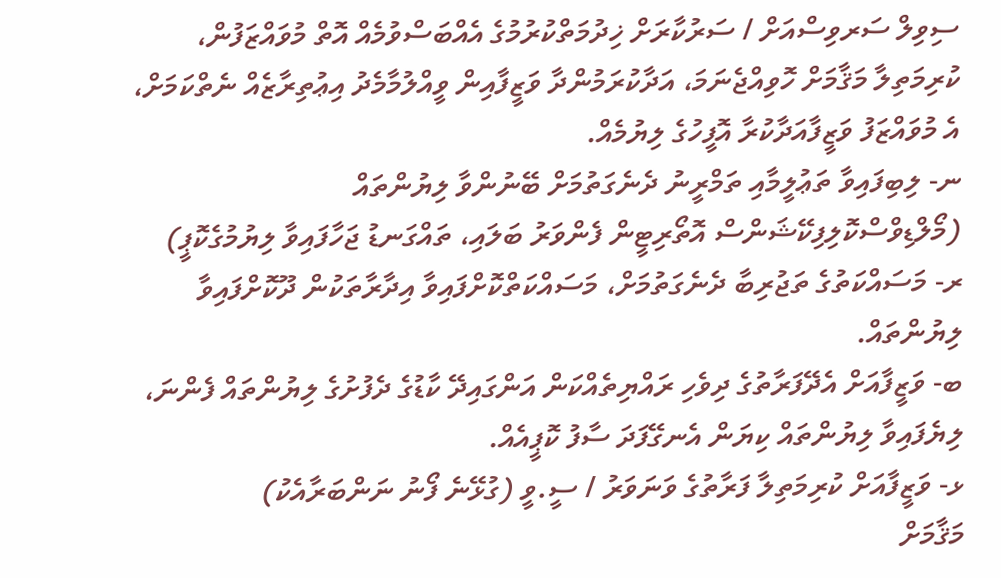ސިވިލް ސަރވިސްއަށް / ސަރުކާރަށް ޚިދުމަތްކުރުމުގެ އެއްބަސްވުމެއް އޮތް މުވައްޒަފުން، ކުރިމަތިލާ މަޤާމަށް ހޮވިއްޖެނަމަ، އަދާކުރަމުންދާ ވަޒީފާއިން ވީއްލުމާމެދު އިޢުތިރާޒެއް ނެތްކަމަށް، އެ މުވައްޒަފު ވަޒީފާއަދާކުރާ އޮފީހުގެ ލިޔުމެއް.
ނ- ލިބިފައިވާ ތަޢުލީމާއި ތަމްރީނު ދެނެގަތުމަށް ބޭނުންވާ ލިޔުންތައް (މޯލްޑިވްސްކޮލިފިކޭޝަންސް އޮތޯރިޓީން ފެންވަރު ބަލައި، ތައްގަނޑު ޖަހާފައިވާ ލިޔުމުގެކޮޕީ)
ރ- މަސައްކަތުގެ ތަޖުރިބާ ދެނެގަތުމަށް، މަސައްކަތްކޮށްފައިވާ އިދާރާތަކުން ދޫކޮށްފައިވާ ލިޔުންތައް.
ބ- ވަޒީފާއަށް އެދޭފަރާތުގެ ދިވެހި ރައްޔިތެއްކަން އަންގައިދޭ ކާޑުގެ ދެފުށުގެ ލިޔުންތައް ފެންނަ، ލިޔެފައިވާ ލިޔުންތައް ކިޔަން އެނގޭފަދަ ސާފު ކޮޕީއެއް.
ޅ- ވަޒީފާއަށް ކުރިމަތިލާ ފަރާތުގެ ވަނަވަރު / ސީ.ވީ (ގުޅޭނެ ފޯނު ނަންބަރާއެކު)
މަޤާމަށް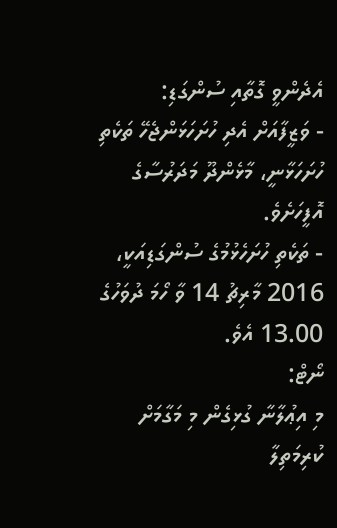އެދެންވީ ގޮތާއި ސުންގަޑި:
- ވަޒީފާއަށް އެދި ހުށަހަޅަންޖެހޭ ތަކެތި ހުށަހަޅާނީ، މާޅެންދޫ މަދަރުސާގެ އޮފީހަށެވެ.
- ތަކެތި ހުށަހެޅުމުގެ ސުންގަޑިއަކީ، 2016 މާރިޗު 14 ވާ ހޯމަ ދުވަހުގެ 13.00 އެވެ.
ނޯޓް:
މި އިޢުލާނާ ގުޅިގެން މި މަގާމަށް ކުރިމަތިލާ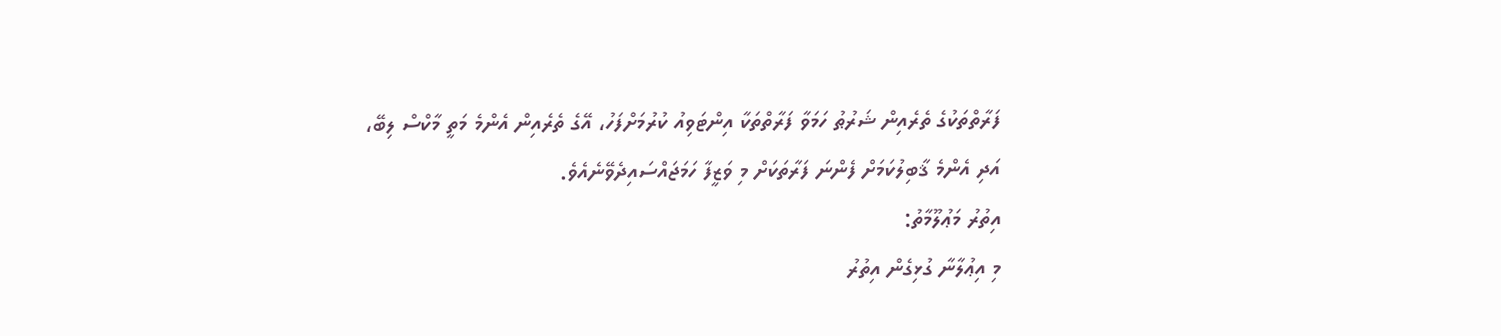ފަރާތްތަކުގެ ތެރެއިން ޝަރުޠު ހަމަވާ ފަރާތްތަކާ އިންޓަވިއު ކުރުމަށްފަހު، އޭގެ ތެރެއިން އެންމެ މަތީ މާކްސް ލިބޭ، އަދި އެންމެ ޤާބިލުކަމަށް ފެންނަ ފަރާތަކަށް މި ވަޒީފާ ހަމަޖައްސައިދެވޭނެއެވެ.
އިތުރު މަޢުލޫމާތު:
މި އިޢުލާނާ ގުޅިގެން އިތުރު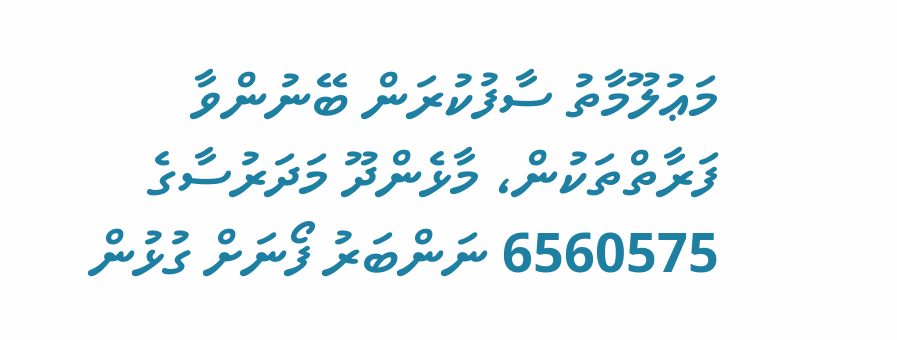މަޢުލޫމާތު ސާފުކުރަން ބޭނުންވާ ފަރާތްތަކުން، މާޅެންދޫ މަދަރުސާގެ 6560575 ނަންބަރު ފޯނަށް ގުޅުން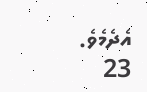އެދެމެވެ.
23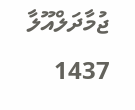ޖުމާދަލްއޫލާ 1437